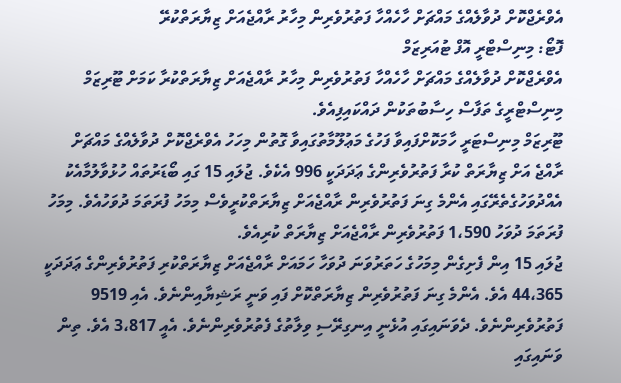އެވްރެޖްކޮށް ދުވާލެއްގެ މައްޗަށް ހާހެއްހާ ފަތުރުވެރިން މިހާރު ރާއްޖެއަށް ޒިޔާރަތްކުރޭ
ފޮޓޯ: މިނިސްޓްރީ އޮފް ޓުއަރިޒަމް
އެވްރެޖްކޮށް ދުވާލެއްގެ މައްޗަށް ހާހެއްހާ ފަތުރުވެރިން މިހާރު ރާއްޖެއަށް ޒިޔާރަތްކުރާ ކަމަށް ޓޫރިޒަމް މިނިސްޓްރީގެ ތަފާސް ހިސާބުތަކުން ދައްކައިފިއެވެ.
ޓޫރިޒަމް މިނިސްޓަރީ ހާމަކޮށްފައިވާ ފަހުގެ މަޢުލޫމާތުގައިވާ ގޮތުން މިހަހު އެވްރެޖްކޮށް ދުވާލެއްގެ މައްޗަށް ރާއްޖެ އަށް ޒިޔާރަތް ކުރާ ފަތުރުވެރިންގެ ޢަދަދަކީ 996 އެކެވެ. ޖުލައި 15 ގައި ބޯޑަރުތައް ހުޅުވާލުމާއެކު އެއްދުވަހުގެތެރޭގައި އެންމެ ގިނަ ފަތުރުވެރިން ރާއްޖެއަށް ޒިޔާރަތްކުރީވެސް މިމަހު ފުރަތަމަ ދުވަހުއެވެ. މިމަހު ފުރަތަމަ ދުވަހު 1،590 ފަތުރުވެރިން ރާއްޖެއަށް ޒިޔާރަތް ކުރިއެވެ.
ޖުލައި 15 އިން ފެށިގެން މިމަހުގެ ހަތަރުވަނަ ދުވަހާ ހަމައަށް ރާއްޖެއަށް ޒިޔާރަތްކުރި ފަތުރުވެރިންގެ ޢަދަދަކީ 44،365 އެވެ. އެންމެ ގިނަ ފަތުރުވެރިން ޒިޔާރަތްކޮށް ފައި ވަނީ ރަޝިޔާއިންނެވެ. އެއި 9519 ފަތުރުވެރިންނެވެ. ދެވަނައިގައި އުޅެނީ އިނގިރޭސި ވިލާތުގެ ފެތުރުވެރިންނެވެ. އެއީ 3،817 އެވެ. ތިން ވަނައިގައި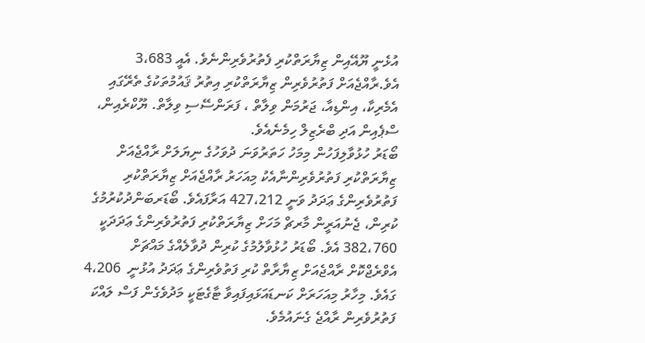އުޅެނީ ޔޫއޭއިން ޒިޔާރަތްކުރި ފެތުރުވެރިންނެވެ. އެއީ 3،683 އެވެ.ރާއްޖެއަށް ފަތުރުވެރިން ޒިޔާރަތްކުރި އިތުރު ޤައުމުތަކުގެ ތެރޭގައި އެމެރިކާ، އިންޑިއާ، ޖަރުމަން ވިލާތް ، ފަރަންސޭސި ވިލާތް. ޔޫކްރެއިން، ސްޕެއިން އަދި ބްރެޒިލް ހިމެނެއެވެ.
ބޯޑަރު ހުޅުވާލިފަހުން މިމަހު ހަތަރުވަނަ ދުވަހުގެ ނިޔަލަށް ރާއްޖެއަށް ޒިޔާރަތްކުރި ފަތުރުވެރިންނާއެކު މިއަހަރު ރާއްޖެއަށް ޒިޔާރަތްކުރި ފަތުރުވެރިންގެ ޢަދަދު ވަނީ 427،212 އަރާފައެވެ. ބޯޑަރބަންދުކުރުމުގެ ކުރިން، ޖެނުއަރީން މާރޗް މަހަށް ޒިޔާރަތްކުރި ފަތުރުވެރިންގެ ޢަދަދަކީ 382،760 އެވެ. ބޯޑަރު ހުޅުވާލުމުގެ ކުރިން ދުވާލެއްގެ މައްޗަށް އެވްރެޖްކޮށް ރާއްޖެއަށް ޒިޔާރާތް ކުރި ފަތުވެރިންގެ ޢަދަދު އުޅުނީ  4،206 ގައެވެ. މިހާރު މިއަހަރަށް ކަނޑައަޅައިފައިވާ ޓާގެޓަކީ މަދުވެގެން ފަސް ލައްކަ ފަތުރުވެރިން ރާއްޖެ ގެނައުމެވެ.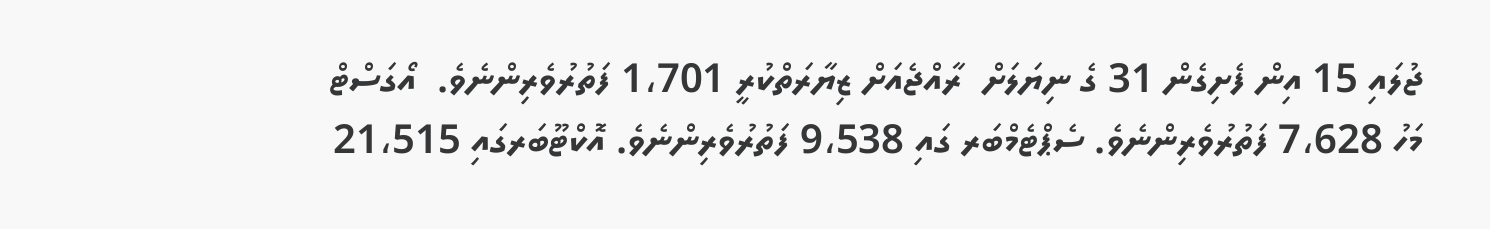ޖުލައި 15 އިން ފެށިގެން 31 ގެ ނިޔަލަށް  ރާއްޖެއަށް ޒިޔާރަތްކުރީ 1،701 ފަތުރުވެރިންނެވެ.  އޯގަސްޓް މަހު 7،628 ފަތުރުވެރިންނެވެ. ސެޕްޓެމްބަރ ގައި 9،538 ފަތުރުވެރިންނެވެ. އޮކްޓޫބަރގައި 21،515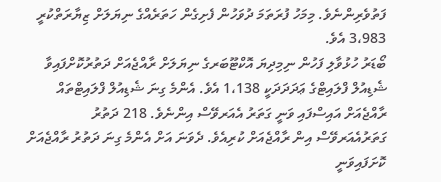ފަތުވެރިންނެވެ. މިމަހު ފުރަތަމަ ދުވަހުން ފެށިގެން ހަތަރެއްގެ ނިޔަލަށް ޒިޔާރަތްކުރީ 3،983 އެވެ.
ބޯޑަރު ހުޅުވާލި ފަހުން ނިމިދިޔަ އޮކްޓޫބަރގެ ނިޔަލަށް ރާއްޖެއަށް ދަތުރުކޮށްފައިވާ ޝެޑިއުލް ފްލައިޓްގެ ޢަދަދަދަކީ 1،138 އެވެ. އެންމެ ގިނަ ޝެޑިއުލް ފްލައިޓްތައް ރާއްޖެއަށް އައިސްފައި ވަނީ ގަތަރު އެއަރވޭސް އިންނެވެ. 218 ދަތުރު ގަތަރުއެއަރވޭސް އިން ރާއްޖެއަށް ކުރިއެވެ. ދެވަނަ އަށް އެންމެ ގިނަ ދަތުރު ރާއްޖެއަށް ކޮށަފައިވަނީ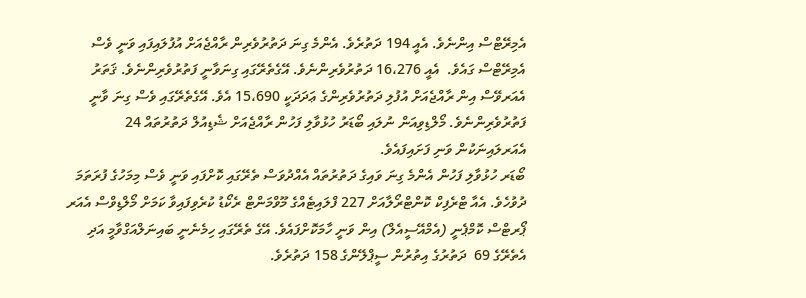އެމިރޭޓްސް އިންނެވެ. އެއީ 194 ދަތުރެވެ. އެންމެ ގިނަ ދަތުރުވެރިން ރާއްޖެއަށް އުފުލައިފައި ވަނީ ވެސް އެމިރޭޓްސް ގައެވެ.  އެއީ 16،276 ދަތުރުވެރިންނެވެ. އޭގެތެރޭގައި ގިނަވާނީ ފަތުރުވެރިންނެވެ. ޤަތަރު އެއަރވޭސް އިން ރާއްޖެއަށް އުފުލި ދަތުރުވެރިންގެ ޢަދަދަކީ 15،690 އެވެ. އޭގެތެރޭގައި ވެސް ގިނަ ވާނީ ފަތުރުވެރިންނެވެ. މޯލްޑިވިއަން ނުލައި ބޯޑަރު ހުޅުވާލި ފަހުން ރާއްޖެއަށް ޝެޑިއުލް ދަތުރުތައް 24 އެއަރލައިނަކުން ވަނި ފަށައިފައެވެ.
ބޯޑަރ ހުޅުވާލި ފަހުން އެންމެ ގިނަ ވައިގެ ދަތުރުތައް އެއްދުވަސް ތެރޭގައި ކޮށްފައި ވަނީ ވެސް މިމަހުގެ ފުރަތަމަ ދުވުހެވެ. އެއާ ޓްރެފިކް ކޮންޓްރޯލާއަށް 227 ފްލައިޓެއްގެ މޫވްމަންޓް ރެކޯޑު ކުރެވިފައިވާ ކަމަށް މޯލްޑިވްސް އެއަރ ޕޯރޓްސް ކޮމްޕެނީ (އެމްއޭސީއެލް) އިން ވަނީ ހާމަކޮށްފައެވެ. އޭގެ ތެރޭގައި ހިމެނެނީ ބައިނަލްއަގްވާމީ އަދި އެތެރޭގެ 69  ދަތުރުގެ އިތުރުން ސީޕްލޭންގެ 158 ދަތުރެވެ.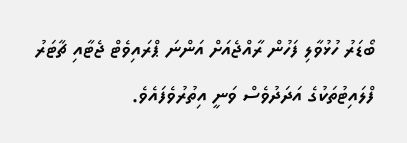ބޯޑަރު ހުޅުވާލި ފަހުން ރާއްޖެއަށް އަންނަ ޕްރައިވެޓް ޖެޓާއި ޗާޓަރު ފްލައިޓުތަކުގެ އަދަދުވެސް ވަނީ އިތުރުވެފައެވެ.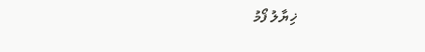ޚިޔާލު ފޯމު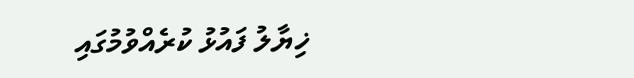ޚިޔާލު ފައުޅު ކުރެއްވުމުގައި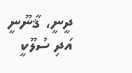ދީނީ، ޤާނޫނީ އަދި ސުލޫކީ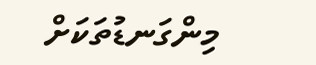މިންގަނޑުތަކަށް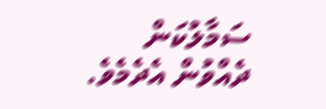ސަމާލުކަން ދެއްވުން އެދެމެވެ.